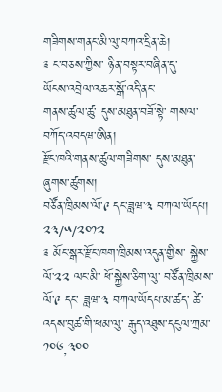གཟིགས་གནང་མི་ལུ་བཀའ་དྲིན་ཆེ།
༉ ང་བཅས་ཀྱིས་ ཉིན་བསྟར་བཞིན་དུ་
ཡོངས་འབྲེལ་འཆར་སྒོ་འདི་ནང་
གནས་ཚུལ་ཚུ་ དུས་མཐུན་བཟོ་སྟེ་ གསལ་བཀོད་འབདཝ་ཨིན།
རྫོང་ཁའི་གནས་ཚུལ་གཟིགས་ དུས་མཐུན་ཞུགས་ཚུགས།
བཙོན་ཁྲིམས་ལོ་༩ དང་ཟླཝ་༣ བཀལ་ཡོདཔ།
༢༣/༥/༢༠༡༢
༉ མོང་སྒར་རྫོང་ཁག་ཁྲིམས་འདུན་གྱིས་ སྐྱེས་ལོ་༢༢ ལང་མི་ ཕོ་སྐྱེས་ཅིག་ལུ་ བཙོན་ཁྲིམས་ལོ་༩ དང་ ཟླཝ་༣ བཀལ་ཡོདཔ་མ་ཚད་ ཚེ་འདས་བུཚ་གི་ཕམ་ལུ་ རྒུད་འཐུས་དངུལ་ཀྲམ་༡༠༦,༣༠༠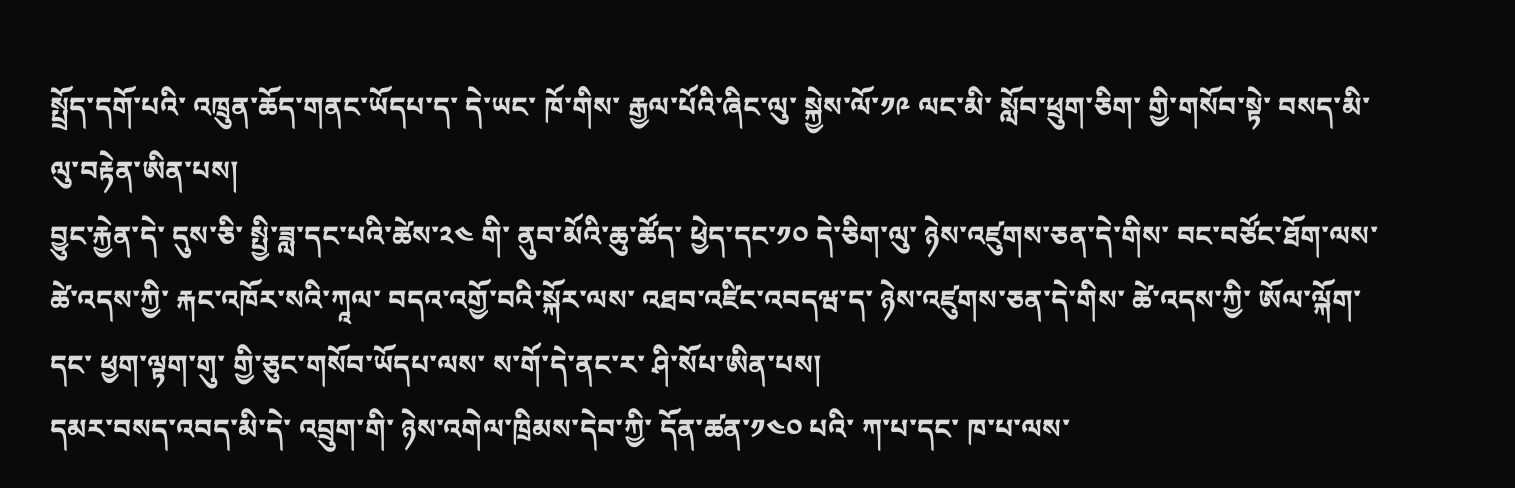སྤྲོད་དགོ་པའི་ འཁྲུན་ཆོད་གནང་ཡོདཔ་ད་ དེ་ཡང་ ཁོ་གིས་ རྒྱལ་པོའི་ཞིང་ལུ་ སྐྱེས་ལོ་༡༩ ལང་མི་ སློབ་ཕྲུག་ཅིག་ གྱི་གསོབ་སྟེ་ བསད་མི་ལུ་བརྟེན་ཨིན་པས།
བྱུང་རྐྱེན་དེ་ དུས་ཅི་ སྤྱི་ཟླ་དང་པའི་ཚེས་༢༤ གི་ ནུབ་མོའི་ཆུ་ཚོད་ ཕྱེད་དང་༡༠ དེ་ཅིག་ལུ་ ཉེས་འཛུགས་ཅན་དེ་གིས་ བང་བཙོང་ཐོག་ལས་ ཚེ་འདས་ཀྱི་ རྐང་འཁོར་སའི་ཀཱལ་ བདའ་འགྱོ་བའི་སྐོར་ལས་ འཐབ་འཛིང་འབདཝ་ད་ ཉེས་འཛུགས་ཅན་དེ་གིས་ ཚེ་འདས་ཀྱི་ ཨོལ་ལྐོག་དང་ ཕྱག་ལྟག་གུ་ གྱི་ཅུང་གསོབ་ཡོདཔ་ལས་ ས་གོ་དེ་ནང་ར་ ཤི་སོཔ་ཨིན་པས།
དམར་བསད་འབད་མི་དེ་ འབྲུག་གི་ ཉེས་འགེལ་ཁྲིམས་དེབ་ཀྱི་ དོན་ཚན་༡༤༠ པའི་ ཀ་པ་དང་ ཁ་པ་ལས་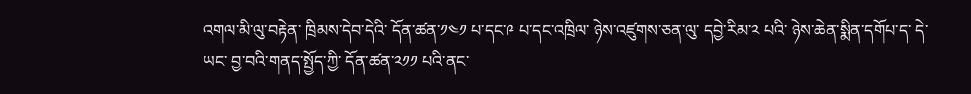འགལ་མི་ལུ་བརྟེན་ ཁྲིམས་དེབ་དེའི་ དོན་ཚན་༡༤༡ པ་དང་༩ པ་དང་འཁྲིལ་ ཉེས་འཛུགས་ཅན་ལུ་ དབྱེ་རིམ་༢ པའི་ ཉེས་ཆེན་སྨིན་དགོཔ་ད་ དེ་ཡང་ བྱ་བའི་གནད་སྤྱོད་ཀྱི་ དོན་ཚན་༢༡༡ པའི་ནང་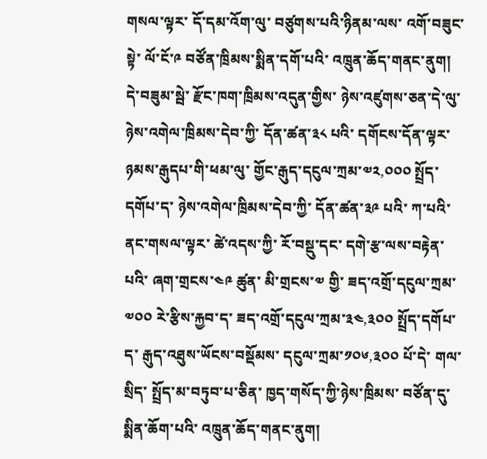གསལ་ལྟར་ དོ་དམ་འོག་ལུ་ བཙུགས་པའི་ཉིནམ་ལས་ འགོ་བཟུང་སྟེ་ ལོ་ངོ་༩ བཙོན་ཁྲིམས་སྨིན་དགོ་པའི་ འཁྲུན་ཆོད་གནང་ནུག།
དེ་བཟུམ་སྦེ་ རྫོང་ཁག་ཁྲིམས་འདུན་གྱིས་ ཉེས་འཛུགས་ཅན་དེ་ལུ་ ཉེས་འགེལ་ཁྲིམས་དེབ་ཀྱི་ དོན་ཚན་༣༨ པའི་ དགོངས་དོན་ལྟར་ ཉམས་རྒུདཔ་གི་ཕམ་ལུ་ གྱོང་རྒུད་དངུལ་ཀྲམ་༧༢,༠༠༠ སྤྲོད་དགོཔ་ད་ ཉེས་འགེལ་ཁྲིམས་དེབ་ཀྱི་ དོན་ཚན་༣༩ པའི་ ཀ་པའི་ནང་གསལ་ལྟར་ ཚེ་འདས་ཀྱི་ རོ་བསྡུ་དང་ དགེ་རྩ་ལས་བརྟེན་པའི་ ཞག་གྲངས་༤༩ ཚུན་ མི་གྲངས་༧ གྱི་ ཟད་འགྲོ་དངུལ་ཀྲམ་༧༠༠ རེ་རྩིས་རྐྱབ་ད་ ཟད་འགྲོ་དངུལ་ཀྲམ་༣༤,༣༠༠ སྤྲོད་དགོཔ་ད་ རྒུད་འཐུས་ཡོངས་བསྡོམས་ དངུལ་ཀྲམ་༡༠༦,༣༠༠ པོ་དེ་ གལ་སྲིད་ སྤྲོད་མ་བཏུབ་པ་ཅིན་ ཁྱད་གསོད་ཀྱི་ཉེས་ཁྲིམས་ བཙོན་དུ་སྨིན་ཆོག་པའི་ འཁྲུན་ཆོད་གནང་ནུག།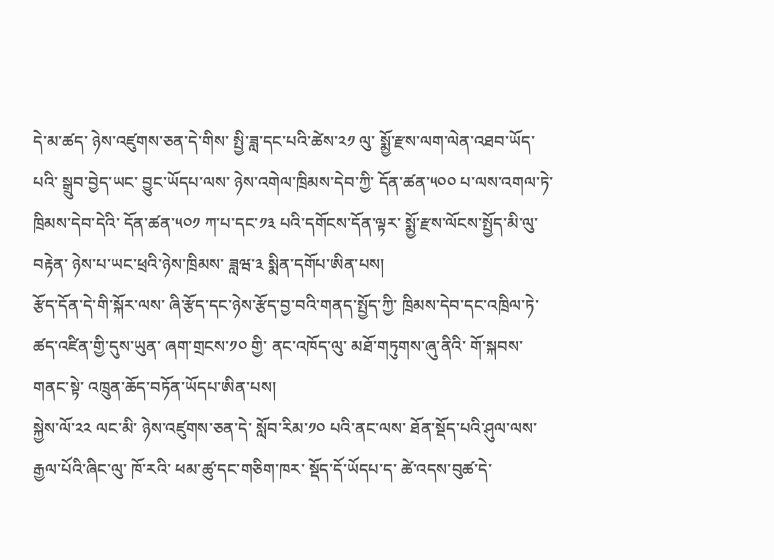དེ་མ་ཚད་ ཉེས་འཛུགས་ཅན་དེ་གིས་ སྤྱི་ཟླ་དང་པའི་ཚེས་༢༡ ལུ་ སྨྱོ་རྫས་ལག་ལེན་འཐབ་ཡོད་པའི་ སྒྲུབ་བྱེད་ཡང་ བྱུང་ཡོདཔ་ལས་ ཉེས་འགེལ་ཁྲིམས་དེབ་ཀྱི་ དོན་ཚན་༥༠༠ པ་ལས་འགལ་ཏེ་ ཁྲིམས་དེབ་དེའི་ དོན་ཚན་༥༠༡ ཀ་པ་དང་༡༣ པའི་དགོངས་དོན་ལྟར་ སྨྱོ་རྫས་ལོངས་སྤྱོད་མི་ལུ་བརྟེན་ ཉེས་པ་ཡང་ཕྲའི་ཉེས་ཁྲིམས་ ཟླཝ་༣ སྨིན་དགོཔ་ཨིན་པས།
རྩོད་དོན་དེ་གི་སྐོར་ལས་ ཞི་རྩོད་དང་ཉེས་རྩོད་བྱ་བའི་གནད་སྤྱོད་ཀྱི་ ཁྲིམས་དེབ་དང་འཁྲིལ་ཏེ་ ཚད་འཛིན་གྱི་དུས་ཡུན་ ཞག་གྲངས་༡༠ གྱི་ ནང་འཁོད་ལུ་ མཐོ་གཏུགས་ཞུ་ནིའི་ གོ་སྐབས་གནང་སྟེ་ འཁྲུན་ཆོད་བཏོན་ཡོདཔ་ཨིན་པས།
སྐྱེས་ལོ་༢༢ ལང་མི་ ཉེས་འཛུགས་ཅན་དེ་ སློབ་རིམ་༡༠ པའི་ནང་ལས་ ཐོན་སྡོད་པའི་ཤུལ་ལས་ རྒྱལ་པོའི་ཞིང་ལུ་ ཁོ་རའི་ ཕམ་ཚུ་དང་གཅིག་ཁར་ སྡོད་དོ་ཡོདཔ་ད་ ཚེ་འདས་བུཚ་དེ་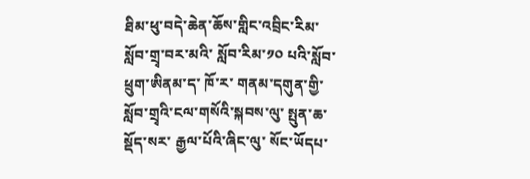ཐིམ་ཕུ་བདེ་ཆེན་ཆོས་གླིང་འབྲིང་རིམ་སློབ་གྲྭ་བར་མའི་ སློབ་རིམ་༡༠ པའི་སློབ་ཕྲུག་ཨིནམ་ད་ ཁོ་ར་ གནམ་དགུན་གྱི་ སློབ་གྲྭའི་ངལ་གསོའི་སྐབས་ལུ་ སྤུན་ཆ་སྡོད་སར་ རྒྱལ་པོའི་ཞིང་ལུ་ སོང་ཡོདཔ་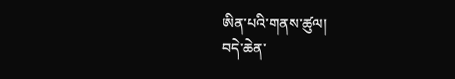ཨིན་པའི་གནས་ཚུལ།
བདེ་ཆེན་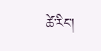ཚེ་རིང་།